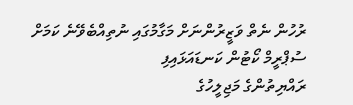ރުހުން ނެތް ވަޒީރުންނަށް މަގާމުގައި ނުތިއްބެވޭނެ ކަމަށް ސުޕްރީމް ކޯޓުން ކަނޑައަޅައިފި
ރައްޔިތުންގެ މަޖިލީހުގެ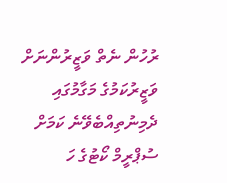ރުހުން ނެތް ވަޒީރުންނަށް ވަޒީރުކަމުގެ މަގާމުގައި ދެމިނުތިއްބެވޭނެ ކަމަށް ސުޕްރީމް ކޯޓުގެ ހަ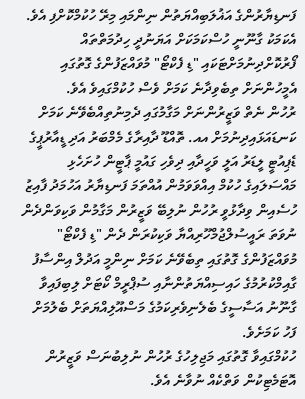ފަނޑިޔާރުންގެ އަޣުލަބިއްޔަތުން ނިންމައި މިރޭ ހުކުމްކޮށްފި އެވެ. އެކަމަކު ގާނޫނީ ހުސްކަމަކަށް އަޔަނުދީ ހިދުމަތްތައް ފޯރުކޮށްދިނުމަށްޓަކައި "ޑި ފެކްޓޯ" މުވައްޒަފުންގެ ގޮތުގައި އެމީހުންނަށް ތިބެވިދާނެ ކަމަށް ވެސް ހުކުމްގައިވެ އެވެ.
ރުހުން ނެތް ވަޒީރުންނަށް މަގާމުގައި ދެމިނުތިއްބެވޭނެ ކަމަށް ކަނޑައަޅައިދިނުމަށް އއ. ތޮއްޑޫ ދާއިރާގެ މެމްބަރު އަދި ޑީއާރުޕީގެ ޑެޕިއުޓީ ލީޑަރު އަލީ ވަހީދާއި ދިވެހި ގައުމީ ޕާޓީން ހުށަހެޅި މައްސަލައިގެ ހުކުމް އިއްވަވަމުން އުއްތަމަ ފަނޑިޔާރު އަހުމަދު ފާއިޒު ހުސެއިން ވިދާޅުވީ ރުހުން ނުލިބޭ ވަޒީރުން މަގާމުން ވަކިވަންދެން ނުވަތަ ރައީސުލްޖުމްހޫރިއްޔާ ވަކިކުރަން ދެން "ޑި ފެކްޓޯ" މުވައްޒަފުންގެ ގޮތުގައި ތިބެވޭނެ ކަމަށް ނިންމީ އަދުލް އިންސާފު ގާއިމްކުރުމުގެ ހައިސިއްޔަތުންނާއި ސުޕްރީމް ކޯޓަށް ލިބިފައިވާ ގާނޫނު އަސާސީގެ ބެލެނިވެރިކަމުގެ މަސްއޫލިއްޔަތަށް ބެލުމަށް ފަހު ކަމަށެވެ.
ހުކުމްގައިވާ ގޮތުގައި މަޖިލިހުގެ ރުހުން ނުލިބުނަސް ވަޒީރުން އޮޓަމެޓިކުން ވަތްކެއް ނުވާނެ އެވެ.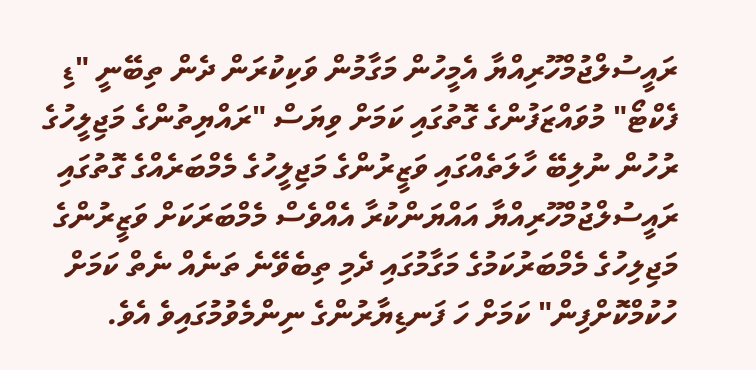ރައީސުލްޖުމްހޫރިއްޔާ އެމީހުން މަގާމުން ވަކިކުރަން ދެން ތިބޭނީ "ޑި ފެކްޓޯ" މުވައްޒަފުންގެ ގޮތުގައި ކަމަށް ވިޔަސް "ރައްޔިތުންގެ މަޖިލީހުގެ ރުހުން ނުލިބޭ ހާލަތެއްގައި ވަޒީރުންގެ މަޖިލީހުގެ މެމްބަރެއްގެ ގޮތުގައި ރައީސުލްޖުމްހޫރިއްޔާ އައްޔަންކުރާ އެއްވެސް މެމްބަރަކަށް ވަޒީރުންގެ މަޖިލިހުގެ މެމްބަރުކަމުގެ މަގާމުގައި ދެމި ތިބެވޭނެ ތަނެއް ނެތް ކަމަށް ހުކުމްކޮށްފިން" ކަމަށް ހަ ފަނޑިޔާރުންގެ ނިންމެވުމުގައިވެ އެވެ.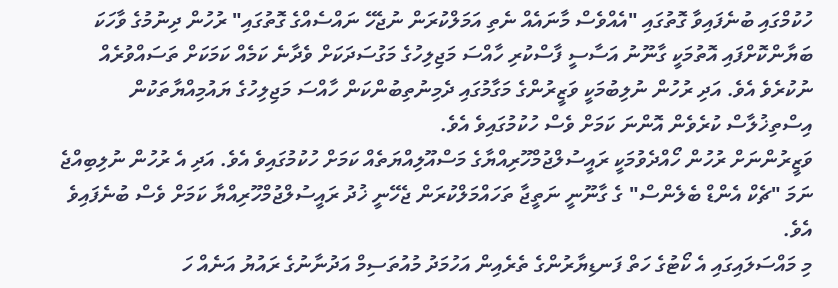ހުކުމްގައި ބުނެފައިވާ ގޮތުގައި "އެއްވެސް މާނައެއް ނެތި އަމަލްކުރަން ނުޖެހޭ ނައްސެއްގެ ގޮތުގައި" ރުހުން ދިނުމުގެ ވާހަކަ ބަޔާންކޮށްފައި އޮތުމަކީ ގާނޫނު އަސާސީ ފާސްކުރި ހާއްސަ މަޖިލިހުގެ މަގުސަދަކަށް ވެދާނެ ކަމެއް ކަމަކަށް ތަސައްވުރެއް ނުކުރެވެ އެވެ. އަދި ރުހުން ނުލިބުމަކީ ވަޒީރުންގެ މަގާމުގައި ދެމިނުތިބުންކަން ހާއްސަ މަޖިލިހުގެ ޔައުމިއްޔާތަކުން އިސްތިޚުލާސް ކުރެވެން އޮންނަ ކަމަށް ވެސް ހުކުމުގައިވެ އެވެ.
ވަޒީރުންނަށް ރުހުން ހޯއްދެވުމަކީ ރައީސުލްޖުމްހޫރިއްޔާގެ މަސްއޫލިއްޔަތެއް ކަމަށް ހުކުމުގައިވެ އެވެ. އަދި އެ ރުހުން ނުލިބިއްޖެ ނަމަ "ޗެކް އެންޑް ބެލެންސް" ގެ ގާނޫނީ ނަތީޖާ ތަހައްމަލްކުރަން ޖެހޭނީ ޚުދު ރައީސުލްޖުމްހޫރިއްޔާ ކަމަށް ވެސް ބުނެފައިވެ އެވެ.
މި މައްސަލައިގައި އެ ކޯޓުގެ ހަތް ފަނޑިޔާރުންގެ ތެރެއިން އަހުމަދު މުއުތަސިމް އަދުނާނުގެ ރައުޔު އަނެއް ހަ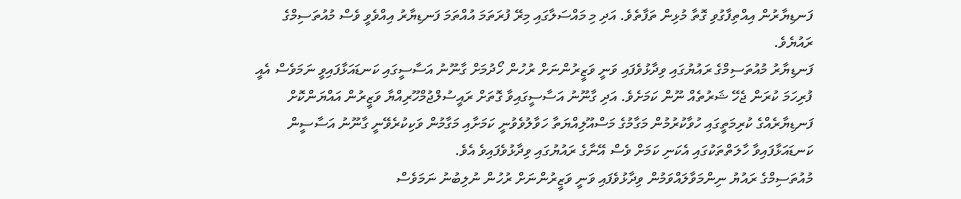ފަނޑިޔާރުން އިއްތިފާގުވި ގޮތާ މުޅިން ތަފާތެވެ. އަދި މި މައްސަލާގައި މިރޭ ފުރަތަމަ އުއްތަމަ ފަނޑިޔާރު އިއްވެވީ ވެސް މުއުތަސިމްގެ ރައުޔެވެ.
ފަނޑިޔާރު މުއުތަސިމްގެ ރައުޔުގައި ވިދާޅުވެފައި ވަނީ ވަޒީރުންނަށް ރުހުން ހޯދުމަށް ގާނޫނު އަސާސީގައި ކަނޑައަޅާފައިވީ ނަމަވެސް އެއީ ފުރިހަމަ ކުރަން ޖެހޭ ޝަރުތެއް ނޫން ކަމަށެވެ. އަދި ގާނޫނު އަސާސީގައިވާ ގޮތަށް ރައީސުލްޖުމްހޫރިއްޔާ ވަޒީރުން އައްޔަންކޮށް ފަނޑިޔާރެއްގެ ކުރިމަތީގައި ހުވާކުރުމުން މަގާމުގެ މަސްއޫލިއްޔަތާ ހަވާލުވެވުނީ ކަމަށާއި މަގާމުން ވަކިކުރެވޭނީ ގާނޫނު އަސާސީން ކަނޑައަޅާފައިވާ ހާލަތްތަކުގައި އެކަނި ކަމަށް ވެސް އޭނާގެ ރައުޔުގައި ވިދާޅުވެފައިވެ އެވެ.
މުއުތަސިމްގެ ރައުޔު ނިންމަވާލައްވަމުން ވިދާޅުވެފައި ވަނީ ވަޒީރުންނަށް ރުހުން ނުލިބުނު ނަމަވެސް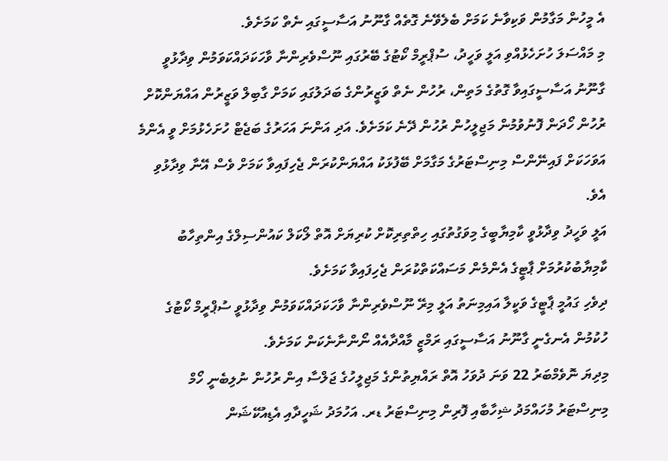އެ މީހުން މަގާމުން ވަކިވާނެ ކަމަށް ބެލެވޭނެ ގޮތެއް ގާނޫނު އަސާސީގައި ނެތް ކަމަށެވެ.
މި މައްސަލަ ހުށަހެޅުއްވި އަލީ ވަހީދު، ސުޕްރީމް ކޯޓުގެ ބޭރުގައި ނޫސްވެރިންނާ ވާހަކަދައްކަވަމުން ވިދާޅުވީ ގާނޫނު އަސާސީގައިވާ ގޮތުގެ މަތިން، ރުހުން ނެތް ވަޒީރުންގެ ބަދަލުގައި ކަމަށް ގާބިލް ވަޒީރުން އައްޔަންކޮށް ރުހުން ހޯދަން ފޮނުވުމުން މަޖިލީހުން ރުހުން ދޭނެ ކަމަށެވެ. އަދި އަންނަ އަހަރުގެ ބަޖެޓް ހުށަހެޅުމަށް ވީ އެންމެ އަވަހަކަށް ފައިނޭންސް މިނިސްޓަރުގެ މަގާމަށް ބޭފުޅަކު އައްޔަންކުރަން ޖެހިފައިވާ ކަމަށް ވެސް އޭނާ ވިދާޅުވި އެވެ.
އަލީ ވަހީދު ވިދާޅުވީ ކާމިޔާބީގެ މިވަގުތުގައި ހިތްތިރިކޮށް ކުރިޔަށް އޮތް ލޯކަލް ކައުންސިލްގެ އިންތިހާބު ކާމިޔާބުކުރުމަށް ޕާޓީގެ އެންމެން މަސައްކަތްކުރަން ޖެހިފައިވާ ކަމަށެވެ.
ދިވެހި ގައުމީ ޕާޓީގެ ވަކީލާ އައިމިނަތު އަލީ މިރޭ ނޫސްވެރިންނާ ވާހަކަދައްކަވަމުން ވިދާޅުވީ ސުޕްރީމް ކޯޓުގެ ހުކުމުން އެނގެނީ ގާނޫނު އަސާސީގައި ރަމްޒީ މާއްދާއެއް ނޯންނާނެކަން ކަމަށެވެ.
މިދިޔަ ނޮވެމްބަރު 22 ވަނަ ދުވަހު އޮތް ރައްޔިތުންގެ މަޖިލީހުގެ ޖަލްސާ އިން ރުހުން ނުލިބެނީ ހޯމް މިނިސްޓަރު މުހައްމަދު ޝިހާބާއި ފޮރިން މިނިސްޓަރު ޑރ. އަހުމަދު ޝަހީދާއި އެޑިއުކޭޝަން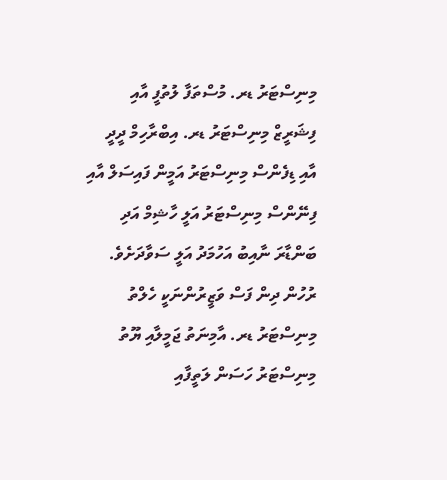މިނިސްޓަރު ޑރ. މުސްތަފާ ލުތުފީ އާއި ފިޝަރީޒް މިނިސްޓަރު ޑރ. އިބްރާހިމް ދީދީ އާއި ޑިފެންސް މިނިސްޓަރު އަމީން ފައިސަލް އާއި ފިނޭންސް މިނިސްޓަރު އަލީ ހާޝިމް އަދި ބަންޑާރަ ނާއިބު އަހުމަދު އަލީ ސަވާދަށެވެ.
ރުހުން ދިން ފަސް ވަޒީރުންނަކީ ހެލްތު މިނިސްޓަރު ޑރ. އާމިނަތު ޖަމީލާއި ޔޫތު މިނިސްޓަރު ހަސަން ލަތީފާއި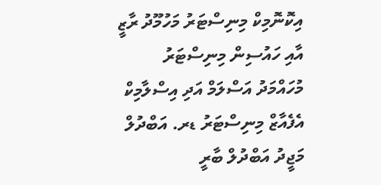އިކޮނޮމިކް މިނިސްޓަރު މަހުމޫދު ރާޒީ އާއި ހައުސިން މިނިސްޓަރު މުހައްމަދު އަސްލަމް އަދި އިސްލާމިކް އެފެއާޒް މިނިސްޓަރު ޑރ. އަބްދުލް މަޖީދު އަބްދުލް ބާރީ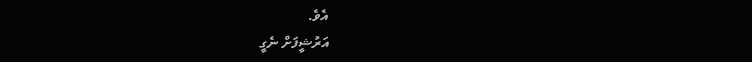އެވެ.
އަރުޝީފަށް ނެގީ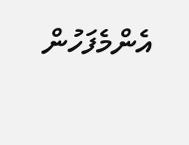އެންމެފަހުން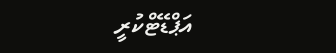އަޕްޑޭޓްކުރީ